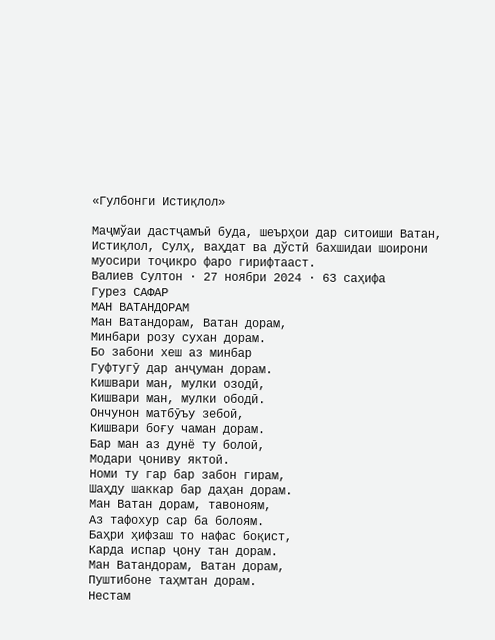«Гулбонги Истиқлол»

Маҷмўаи дастҷамъӣ буда, шеърҳои дар ситоиши Ватан, Истиқлол, Сулҳ, ваҳдат ва дўстӣ бахшидаи шоирони муосири тоҷикро фаро гирифтааст.
Валиев Султон · 27 ноябри 2024 · 63 саҳифа
Гурез САФАР
МАН ВАТАНДОРАМ
Ман Ватандорам, Ватан дорам,
Минбари розу сухан дорам.
Бо забони хеш аз минбар
Гуфтугӯ дар анҷуман дорам.
Кишвари ман, мулки озодӣ,
Кишвари ман, мулки ободӣ.
Ончунон матбӯъу зебоӣ,
Кишвари боғу чаман дорам.
Бар ман аз дунё ту болоӣ,
Модари ҷониву яктоӣ.
Номи ту гар бар забон гирам,
Шаҳду шаккар бар даҳан дорам.
Ман Ватан дорам, тавоноям,
Аз тафохур сар ба болоям.
Баҳри ҳифзаш то нафас боқист,
Карда испар ҷону тан дорам.
Ман Ватандорам, Ватан дорам,
Пуштибоне таҳмтан дорам.
Нестам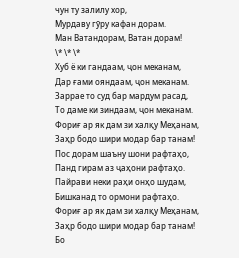чун ту залилу хор,
Мурдаву гӯру кафан дорам.
Ман Ватандорам, Ватан дорам!
\* \* \*
Хуб ё ки гандаам, ҷон меканам,
Дар ғами ояндаам, ҷон меканам.
Заррае то суд бар мардум расад,
То даме ки зиндаам, ҷон меканам.
Фориғ ар як дам зи халқу Меҳанам,
Заҳр бодо шири модар бар танам!
Пос дорам шаъну шони рафтаҳо,
Панд гирам аз ҷаҳони рафтаҳо.
Пайрави неки раҳи онҳо шудам,
Бишканад то ормони рафтаҳо.
Фориғ ар як дам зи халқу Меҳанам,
Заҳр бодо шири модар бар танам!
Бо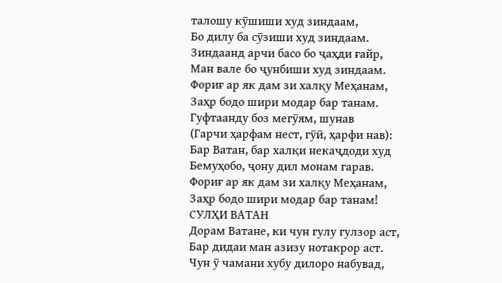талошу кӯшиши худ зиндаам,
Бо дилу ба сӯзиши худ зиндаам.
Зиндаанд арчи басо бо ҷаҳди ғайр,
Ман вале бо ҷунбиши худ зиндаам.
Фориғ ар як дам зи халқу Меҳанам,
Заҳр бодо шири модар бар танам.
Гуфтаанду боз мегӯям, шунав
(Гарчи ҳарфам нест, гӯӣ, ҳарфи нав):
Бар Ватан, бар халқи некаҷдоди худ
Бемуҳобо, ҷону дил монам гарав.
Фориғ ар як дам зи халқу Меҳанам,
Заҳр бодо шири модар бар танам!
СУЛҲИ ВАТАН
Дорам Ватане, ки чун гулу гулзор аст,
Бар дидаи ман азизу нотакрор аст.
Чун ӯ чамани хубу дилоро набувад,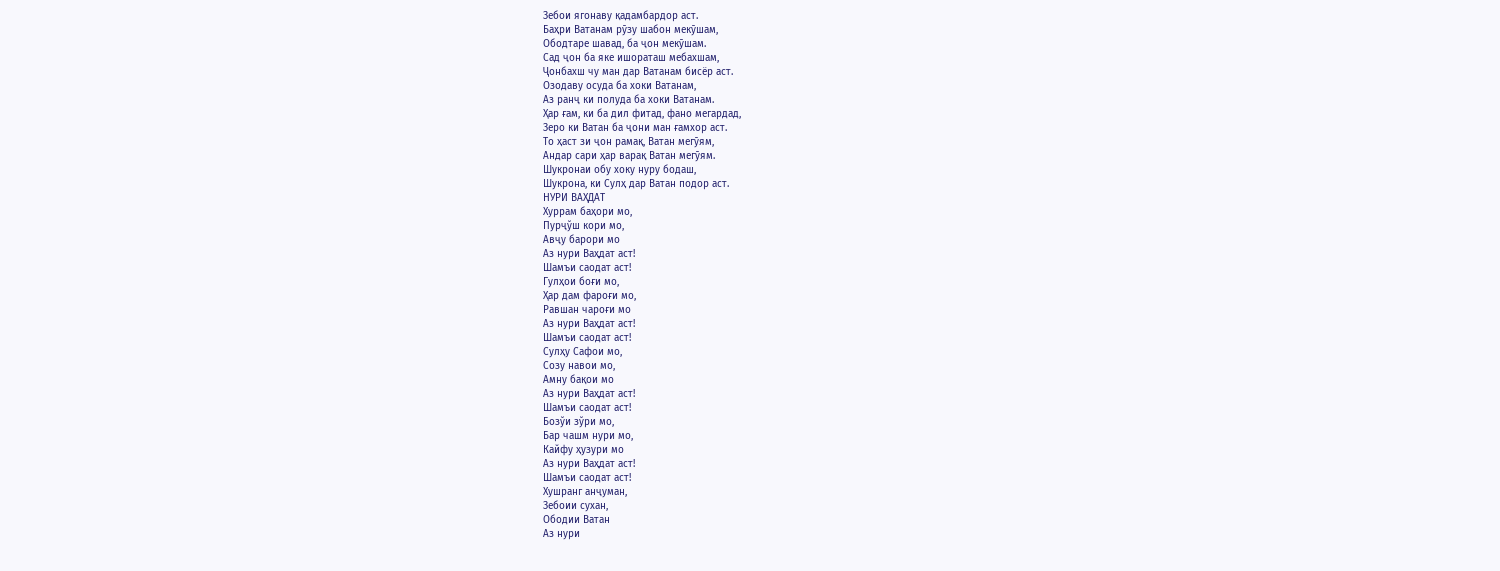Зебои ягонаву қадамбардор аст.
Баҳри Ватанам рӯзу шабон мекӯшам,
Ободтаре шавад, ба ҷон мекӯшам.
Сад ҷон ба яке ишораташ мебахшам,
Ҷонбахш чу ман дар Ватанам бисёр аст.
Озодаву осуда ба хоки Ватанам,
Аз ранҷ ки полуда ба хоки Ватанам.
Ҳар ғам, ки ба дил фитад, фано мегардад,
Зеро ки Ватан ба ҷони ман ғамхор аст.
То ҳаст зи ҷон рамақ, Ватан мегӯям,
Андар сари ҳар варақ Ватан мегӯям.
Шукронаи обу хоку нуру бодаш,
Шукрона, ки Сулҳ дар Ватан подор аст.
НУРИ ВАҲДАТ
Хуррам баҳори мо,
Пурҷўш кори мо,
Авҷу барори мо
Аз нури Ваҳдат аст!
Шамъи саодат аст!
Гулҳои боғи мо,
Ҳар дам фароғи мо,
Равшан чароғи мо
Аз нури Ваҳдат аст!
Шамъи саодат аст!
Сулҳу Сафои мо,
Созу навои мо,
Амну бақои мо
Аз нури Ваҳдат аст!
Шамъи саодат аст!
Бозўи зўри мо,
Бар чашм нури мо,
Кайфу ҳузури мо
Аз нури Ваҳдат аст!
Шамъи саодат аст!
Хушранг анҷуман,
Зебоии сухан,
Ободии Ватан
Аз нури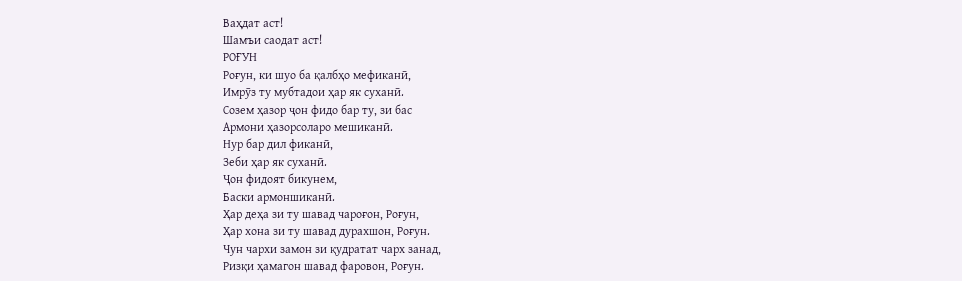Ваҳдат аст!
Шамъи саодат аст!
РОҒУН
Роғун, ки шуо ба қалбҳо мефиканӣ,
Имрӯз ту мубтадои ҳар як суханӣ.
Созем ҳазор ҷон фидо бар ту, зи бас
Армони ҳазорсоларо мешиканӣ.
Нур бар дил фиканӣ,
Зеби ҳар як суханӣ.
Ҷон фидоят бикунем,
Баски армоншиканӣ.
Ҳар деҳа зи ту шавад чароғон, Роғун,
Ҳар хона зи ту шавад дурахшон, Роғун.
Чун чархи замон зи қудратат чарх занад,
Ризқи ҳамагон шавад фаровон, Роғун.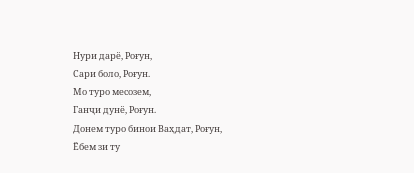Нури дарё, Роғун,
Сари боло, Роғун.
Мо туро месозем,
Ганҷи дунё, Роғун.
Донем туро бинои Ваҳдат, Роғун,
Ёбем зи ту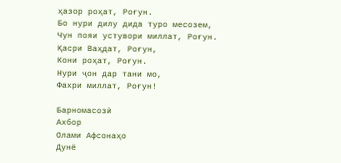ҳазор роҳат, Роғун.
Бо нури дилу дида туро месозем,
Чун пояи устувори миллат, Роғун.
Қасри Ваҳдат, Роғун,
Кони роҳат, Роғун.
Нури ҷон дар тани мо,
Фахри миллат, Роғун!

Барномасозӣ
Ахбор
Олами Афсонаҳо
Дунё